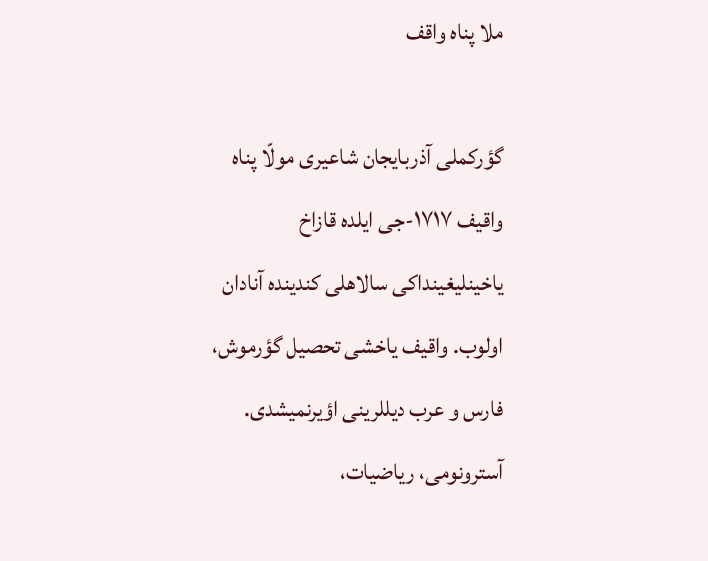ملا پناه واقف

گؤرکملی آذربایجان شاعیری مولّا پناه واقیف ۱۷۱۷-جی ایلده قازاخ یاخینلیغینداکی سالاهلی کندینده آنادان اولوب. واقیف یاخشی تحصیل گؤرموش، فارس و عرب دیللرینی اؤیرنمیشدی. آسترونومی‌، ریاضیات،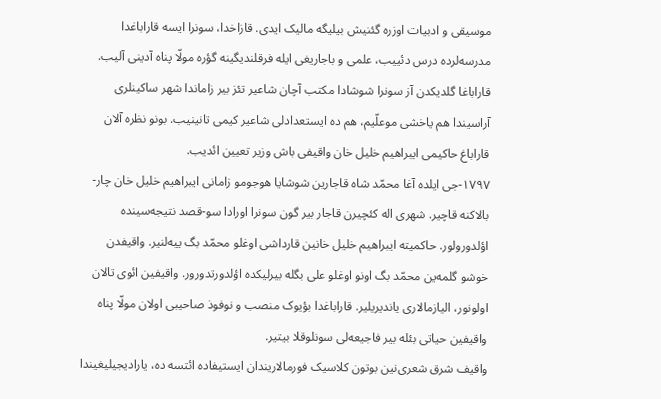موسیقی و ادبیات اوزره گئنیش بیلیگه مالیک ایدی. قازاخدا، سونرا ایسه قاراباغدا مدرسه‌لرده درس دئییب، علمی و باجاریغی ایله فرقلندیگینه گؤره مولّا پناه آدینی آلیب. قاراباغا گلدیکدن آز سونرا شوشادا مکتب آچان شاعیر تئز بیر زاماندا شهر ساکینلری آراسیندا هم یاخشی موعلّیم، هم ده ایستعدادلی شاعیر کیمی تانینیب. بونو نظره آلان قاراباغ حاکیمی ایبراهیم خلیل خان واقیفی باش وزیر تعیین ائدیب.
۱۷۹۷-جی ایلده آغا محمّد شاه قاجارین شوشایا هوجومو زامانی ایبراهیم خلیل خان چار-بالاکنه قاچیر. شهری اله کئچیرن قاجار بیر گون سونرا اورادا سو-قصد نتیجه‌سینده اؤلدورولور. حاکمیته ایبراهیم خلیل خانین قارداشی اوغلو محمّد بگ ییه‌لنیر. واقیفدن خوشو گلمه‌ین محمّد بگ اونو اوغلو علی بگله بیرلیکده اؤلدورتدورور. واقیفین ائوی تالان اولونور، الیازمالاری یاندیریلیر. قاراباغدا بؤیوک منصب و نوفوذ صاحیبی اولان مولّا پناه واقیفین حیاتی بئله بیر فاجیعه‌لی سونلوقلا بیتیر.
واقیف شرق شعری‌نین بوتون کلاسیک فورمالاریندان ایستیفاده ائتسه ده، یارادیجیلیغیندا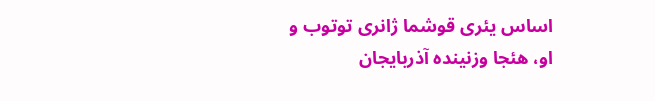اساس یئری قوشما ژانری توتوب و او، هئجا وزنینده آذربایجان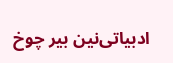ادبیاتی‌نین بیر چوخ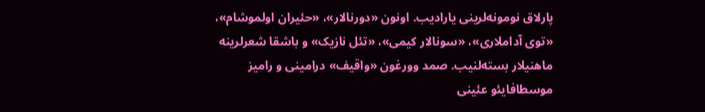پارلاق نومونه‌لرینی یارادیب. اونون «دورنالار»، «حئیران اولموشام»، «توی آداملاری»، «سونالار کیمی»، «تئل نازیک» و باشقا شعرلرینه ماهنیلار بسته‌لنیب. صمد وورغون «واقیف» درامینی و رامیز موسطافایئو عئینی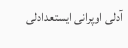آدلی اوپرانی ایستعدادلی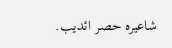شاعیره حصر ائدیب.